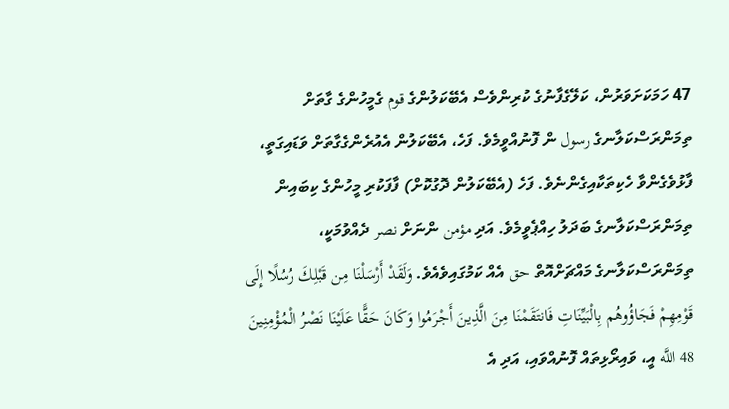47 ހަމަކަށަވަރުން، ކަލޭގެފާނުގެ ކުރިންވެސް އެބޭކަލުންގެ قوم ގެމީހުންގެ ގާތަށް ތިމަންރަސްކަލާނގެ رسول ން ފޮނުއްވީމެވެ. ފަހެ، އެބޭކަލުން އެއުރެންގެގާތަށް ވަޑައިގަތީ، ފާޅުވެގެންވާ ހެކިތަކާއިގެންނެވެ. ފަހެ (އެބޭކަލުން ދޮގުކޮށް) ފާފަކުރި މީހުންގެ ކިބައިން ތިމަންރަސްކަލާނގެ ބަދަލު ހިއްޕެވީމެވެ. އަދި مؤمن ންނަށް نصر ދެއްވުމަކީ، ތިމަންރަސްކަލާނގެ މައްޗަށްއޮތް حق އެއް ކަމުގައިވެއެވެ. وَلَقَدْ أَرْسَلْنَا مِن قَبْلِكَ رُسُلًا إِلَى قَوْمِهِمْ فَجَاؤُوهُم بِالْبَيِّنَاتِ فَانتَقَمْنَا مِنَ الَّذِينَ أَجْرَمُوا وَكَانَ حَقًّا عَلَيْنَا نَصْرُ الْمُؤْمِنِينَ
48 اللَّه އީ، ވައިރޯޅިތައް ފޮނުއްވައި، އަދި އެ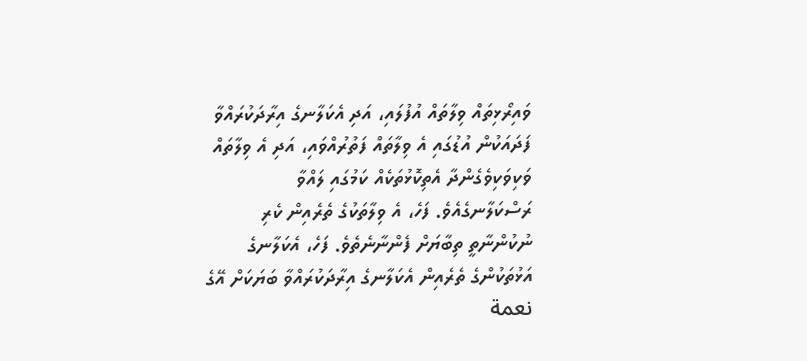ވައިރޯޅިތައް ވިލާތައް އުފުލައި، އަދި އެކަލާނގެ އިރާދަކުރައްވާ ފަދައަކުން އުޑުގައި އެ ވިލާތައް ފަތުރުއްވައި، އަދި އެ ވިލާތައް ވަކިވަކިވެގެންދާ އެތިކޮޅުތަކެއް ކަމުގައި ލައްވާ ރަސްކަލާނގެއެވެ. ފަހެ، އެ ވިލާތަކުގެ ތެރެއިން ކެރި ނުކުންނާތީ ތިބާޔަށް ފެންނާނެތެވެ. ފަހެ، އެކަލާނގެ އަޅުތަކުންގެ ތެރެއިން އެކަލާނގެ އިރާދަކުރައްވާ ބަޔަކަށް އޭގެ نعمة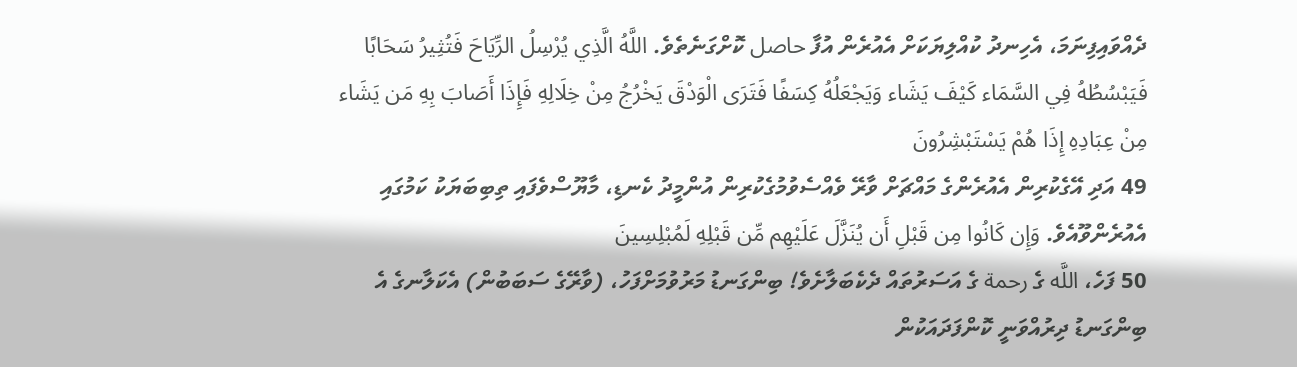ދެއްވައިފިނަމަ، އެހިނދު ކުއްލިޔަކަށް އެއުރެން އުފާ حاصل ކޮށްގަނެތެވެ. اللَّهُ الَّذِي يُرْسِلُ الرِّيَاحَ فَتُثِيرُ سَحَابًا فَيَبْسُطُهُ فِي السَّمَاء كَيْفَ يَشَاء وَيَجْعَلُهُ كِسَفًا فَتَرَى الْوَدْقَ يَخْرُجُ مِنْ خِلَالِهِ فَإِذَا أَصَابَ بِهِ مَن يَشَاء مِنْ عِبَادِهِ إِذَا هُمْ يَسْتَبْشِرُونَ
49 އަދި އޭގެކުރިން އެއުރެންގެ މައްޗަށް ވާރޭ ވެއްސެވުމުގެކުރިން އުންމީދު ކެނޑި، މާޔޫސްވެފައި ތިބިބަޔަކު ކަމުގައި އެއުރެންވޫއެވެ. وَإِن كَانُوا مِن قَبْلِ أَن يُنَزَّلَ عَلَيْهِم مِّن قَبْلِهِ لَمُبْلِسِينَ
50 ފަހެ، اللَّه ގެ رحمة ގެ އަސަރުތައް ދެކެބަލާށެވެ! ބިންގަނޑު މަރުވުމަށްފަހު، (ވާރޭގެ ސަބަބުން) އެކަލާނގެ އެ ބިންގަނޑު ދިރުއްވަނީ ކޮންފަދައަކުން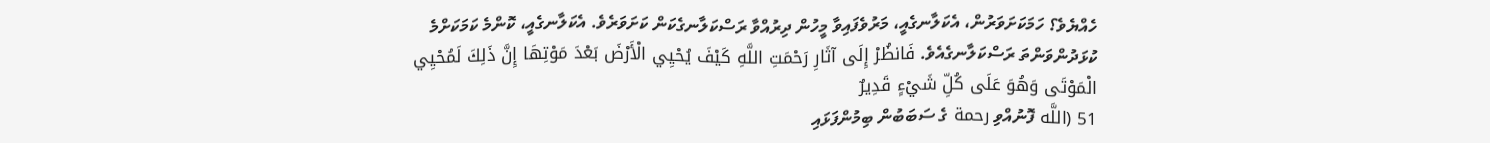ހެއްޔެވެ؟ ހަމަކަށަވަރުން، އެކަލާނގެއީ، މަރުވެފައިވާ މީހުން ދިރުއްވާ ރަސްކަލާނގެކަން ކަށަވަރެވެ. އެކަލާނގެއީ، ކޮންމެ ކަމަކަށްމެ ކުޅަދުންވަންތަ ރަސްކަލާނގެއެވެ. فَانظُرْ إِلَى آثَارِ رَحْمَتِ اللَّهِ كَيْفَ يُحْيِي الْأَرْضَ بَعْدَ مَوْتِهَا إِنَّ ذَلِكَ لَمُحْيِي الْمَوْتَى وَهُوَ عَلَى كُلِّ شَيْءٍ قَدِيرٌ
51 (اللَّه ފޮނުއްވި رحمة ގެ ސަބަބުން ބިމުންފަޅައި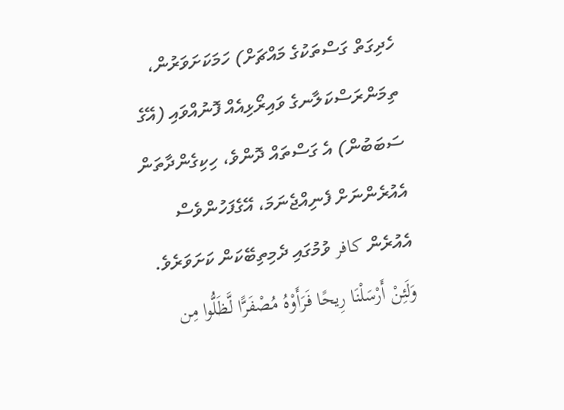ހެދިގަތް ގަސްތަކުގެ މައްޗަށް) ހަމަކަށަވަރުން، ތިމަންރަސްކަލާނގެ ވައިރޯޅިއެއް ފޮނުއްވައި (އޭގެ ސަބަބުން) އެ ގަސްތައް ދޮންވެ، ހިކިގެންދާތަން އެއުރެންނަށް ފެނިއްޖެނަމަ، އޭގެފަހުންވެސް އެއުރެން كافر ވުމުގައި ދެމިތިބޭކަން ކަށަވަރެވެ. وَلَئِنْ أَرْسَلْنَا رِيحًا فَرَأَوْهُ مُصْفَرًّا لَّظَلُّوا مِن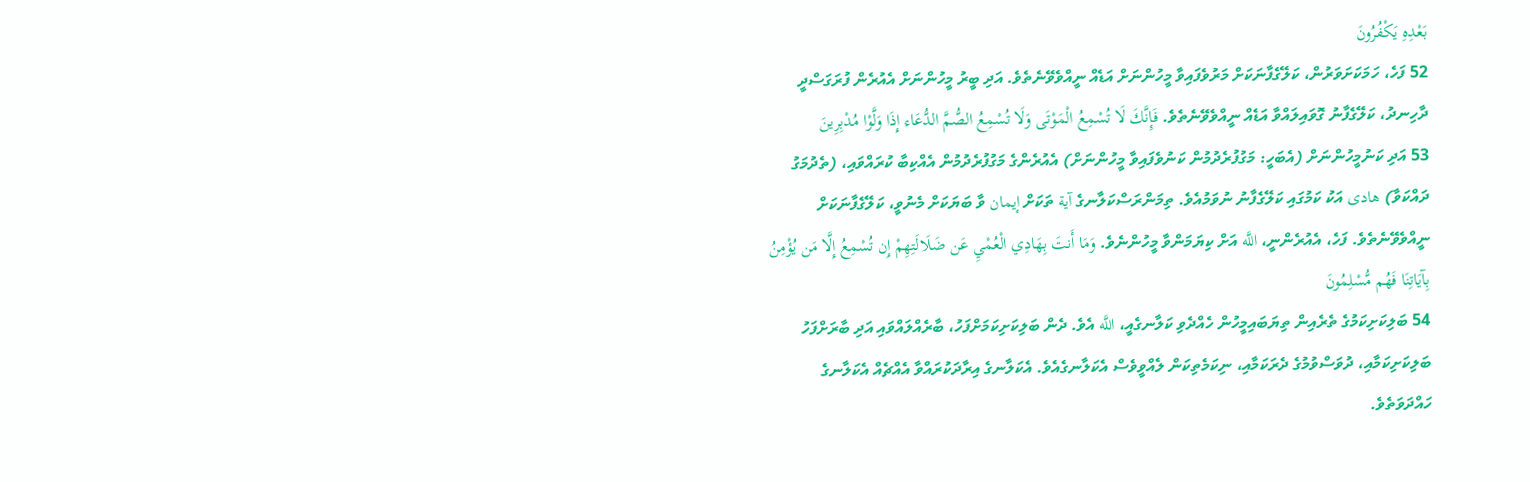بَعْدِهِ يَكْفُرُونَ
52 ފަހެ، ހަމަކަށަވަރުން، ކަލޭގެފާނަކަށް މަރުވެފައިވާ މީހުންނަށް އަޑެއް ނީއްވެވޭނެތެވެ. އަދި ބީރު މީހުންނަށް އެއުރެން ފުރަގަސްދީ ދާހިނދު، ކަލޭގެފާނު ގޮވައިލައްވާ އަޑެއް ނީއްވެވޭނެތެވެ. فَإِنَّكَ لَا تُسْمِعُ الْمَوْتَى وَلَا تُسْمِعُ الصُّمَّ الدُّعَاء إِذَا وَلَّوْا مُدْبِرِينَ
53 އަދި ކަނުމީހުންނަށް (އެބަހީ: މަގުފުރެދުމުން ކަނުވެފައިވާ މީހުންނަށް) އެއުރެންގެ މަގުފުރެދުމުން އެއްކިބާ ކުރައްވައި، (ތެދުމަގު ދައްކަވާ) هادى އަކު ކަމުގައި ކަލޭގެފާނު ނުވަމުއެވެ. ތިމަންރަސްކަލާނގެ آية ތަކަށް إيمان ވާ ބަޔަކަށް މެނުވީ، ކަލޭގެފާނަކަށް ނީއްވެވޭނެތެވެ. ފަހެ، އެއުރެންނީ، اللَّه އަށް ކިޔަމަންވާ މީހުންނެވެ. وَمَا أَنتَ بِهَادِي الْعُمْيِ عَن ضَلَالَتِهِمْ إِن تُسْمِعُ إِلَّا مَن يُؤْمِنُ بِآيَاتِنَا فَهُم مُّسْلِمُونَ
54 ބަލިކަށިކަމުގެ ތެރެއިން ތިޔަބައިމީހުން ހެއްދެވި ކަލާނގެއީ، اللَّه އެވެ. ދެން ބަލިކަށިކަމަށްފަހު، ބާރެއްލައްވައި އަދި ބާރަށްފަހު ބަލިކަށިކަމާއި، ދުވަސްވުމުގެ ދެރަކަމާއި، ނިކަމެތިކަން ލެއްވީވެސް އެކަލާނގެއެވެ. އެކަލާނގެ އިރާދަކުރައްވާ އެއްޗެއް އެކަލާނގެ ހައްދަވަތެވެ.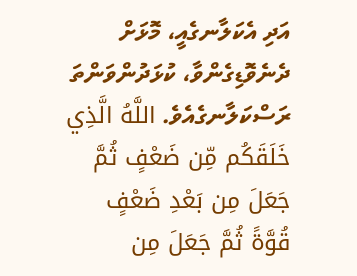އަދި އެކަލާނގެއީ، މޮޅަށް ދެނެވޮޑިގެންވާ، ކުޅަދުންވަންތަ ރަސްކަލާނގެއެވެ. اللَّهُ الَّذِي خَلَقَكُم مِّن ضَعْفٍ ثُمَّ جَعَلَ مِن بَعْدِ ضَعْفٍ قُوَّةً ثُمَّ جَعَلَ مِن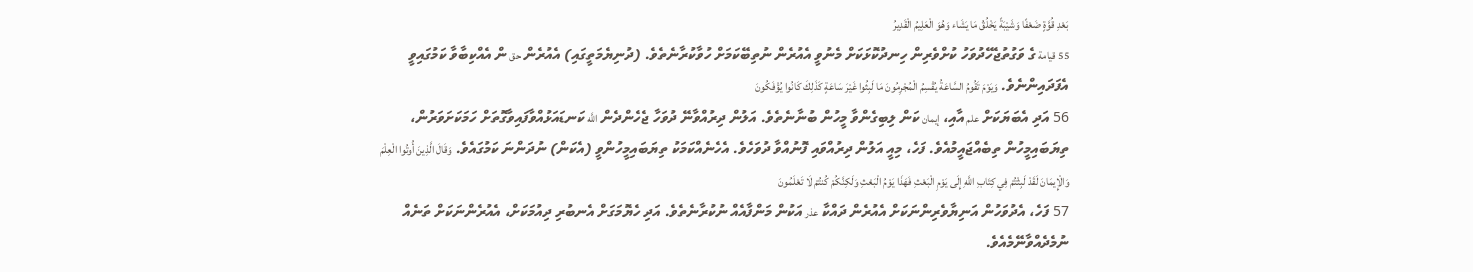بَعْدِ قُوَّةٍ ضَعْفًا وَشَيْبَةً يَخْلُقُ مَا يَشَاء وَهُوَ الْعَلِيمُ الْقَدِيرُ
55 قيامة ގެ ވަގުތުޖެހޭދުވަހު ކުށްވެރިން ހިނދުކޮޅަކަށް މެނުވީ އެއުރެން ނުތިބޭކަމަށް ހުވާކުރާނެތެވެ. (ދުނިޔެމަތީގައި) އެއުރެން حق ން އެއްކިބާވާ ކަމުގައިވީ އެފަދައިންނެވެ. وَيَوْمَ تَقُومُ السَّاعَةُ يُقْسِمُ الْمُجْرِمُونَ مَا لَبِثُوا غَيْرَ سَاعَةٍ كَذَلِكَ كَانُوا يُؤْفَكُونَ
56 އަދި އެބަޔަކަށް علم އާއި، إيمان ކަން ލިބިގެންވާ މީހުން ބުނާނެތެވެ. އަލުން ދިރުއްވާނޭ ދުވަހާ ޖެހެންދެން اللَّه ކަނޑައަޅުއްވާފައިވާގޮތަށް ހަމަކަށަވަރުން، ތިޔަބައިމީހުން ތިބެއްޖައީމުއެވެ. ފަހެ، މިއީ އަލުން ދިރުއްވައި ފޮނުއްވާ ދުވަހެވެ. އެހެނެއްކަމަކު ތިޔަބައިމީހުންވީ (އެކަން) ނުދަންނަ ކަމުގައެވެ. وَقَالَ الَّذِينَ أُوتُوا الْعِلْمَ وَالْإِيمَانَ لَقَدْ لَبِثْتُمْ فِي كِتَابِ اللَّهِ إِلَى يَوْمِ الْبَعْثِ فَهَذَا يَوْمُ الْبَعْثِ وَلَكِنَّكُمْ كُنتُمْ لَا تَعْلَمُونَ
57 ފަހެ، އެދުވަހުން އަނިޔާވެރިންނަކަށް އެއުރެން ދައްކާ عذر އަކުން މަންފާއެއް ނުކުރާނެތެވެ. އަދި ހެޔޮމަގަށް އެނބުރި ދިއުމަކަށް، އެއުރެންނަކަށް ތަނެއް ނުމެދެއްވާނޭމެއެވެ.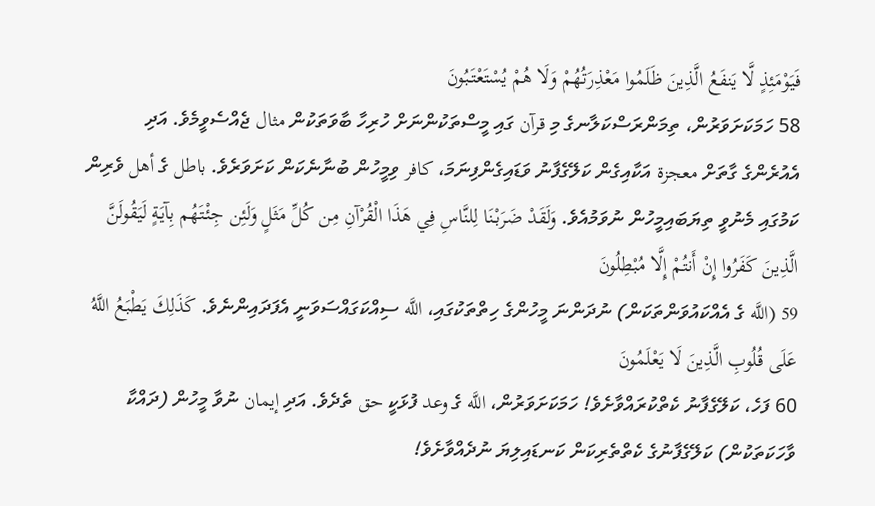فَيَوْمَئِذٍ لَّا يَنفَعُ الَّذِينَ ظَلَمُوا مَعْذِرَتُهُمْ وَلَا هُمْ يُسْتَعْتَبُونَ
58 ހަމަކަށަވަރުން، ތިމަންރަސްކަލާނގެ މި قرآن ގައި މީސްތަކުންނަށް ހުރިހާ ބާވަތަކުން مثال ޖެއްސެވީމެވެ. އަދި އެއުރެންގެ ގާތަށް معجزة އަކާއިގެން ކަލޭގެފާނު ވަޑައިގެންފިނަމަ، كافر ވިމީހުން ބުނާނެކަން ކަށަވަރެވެ. باطل ގެ أهل ވެރިން ކަމުގައި މެނުވީ ތިޔަބައިމީހުން ނުވަމުއެވެ. وَلَقَدْ ضَرَبْنَا لِلنَّاسِ فِي هَذَا الْقُرْآنِ مِن كُلِّ مَثَلٍ وَلَئِن جِئْتَهُم بِآيَةٍ لَيَقُولَنَّ الَّذِينَ كَفَرُوا إِنْ أَنتُمْ إِلَّا مُبْطِلُونَ
59 (اللَّه ގެ އެއްކައުވަންތަކަން) ނުދަންނަ މީހުންގެ ހިތްތަކުގައި، اللَّه ސިއްކަގައްސަވަނީ އެފަދައިންނެވެ. كَذَلِكَ يَطْبَعُ اللَّهُ عَلَى قُلُوبِ الَّذِينَ لَا يَعْلَمُونَ
60 ފަހެ، ކަލޭގެފާނު ކެތްކުރައްވާށެވެ! ހަމަކަށަވަރުން، اللَّه ގެ وعد ފުޅަކީ حق ތެދެވެ. އަދި إيمان ނުވާ މީހުން (ދައްކާ ވާހަކަތަކުން) ކަލޭގެފާނުގެ ކެތްތެރިކަން ކަނޑައިލިޔަ ނުދެއްވާށެވެ!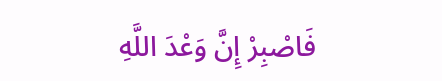فَاصْبِرْ إِنَّ وَعْدَ اللَّهِ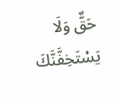حَقٌّ وَلَا يَسْتَخِفَّنَّكَ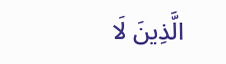الَّذِينَ لَا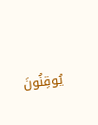يُوقِنُونَ